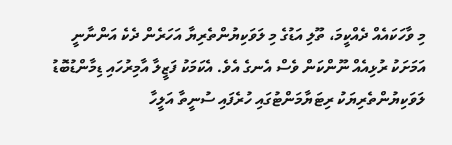މި ވާހަކައެއް ދެއްކީމަ، ތޫލި އަޑުގެ މި ލަވަކިޔުންތެރިޔާ އަހަރެން ދެކެ އަންނާނީ އަމަށަކު ރުޅިއެއް ނޫންކަން ވެސް އެނގެ އެވެ. އެކަމަކު ފަޒީލާ އާމިރުހައި ޑިމާންޑުބޮޑު ލަވަކިޔުންތެރިޔަކު ރިޓަޔާމަންޓުގައި ހުރެފައި ސުނީތާ އަލީހާ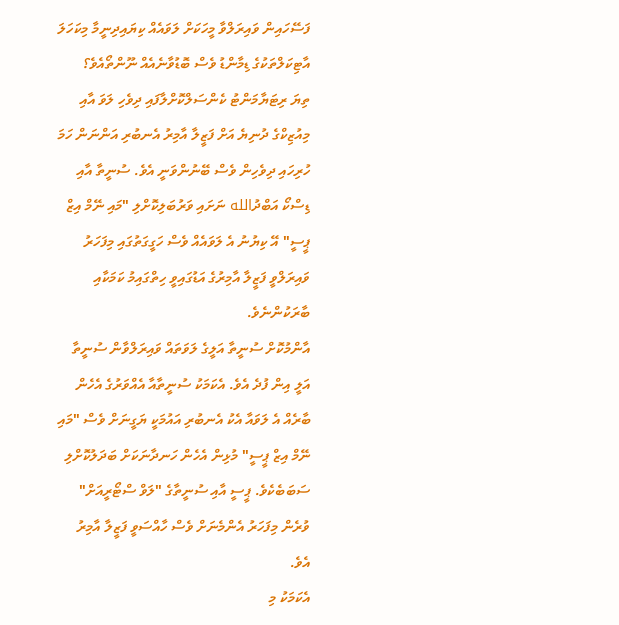ފަސޭހައިން ވައިރަލްވާ މީހަކަށް ލަވައެއް ކިޔައިދިނީމާ މިކަހަލަ އާޓިކަލްތަކުގެ ޑިމާންޑު ވެސް ބޮޑުވާނެއެއް ނޫންތޯއެވެ؟
ތިޔަ ރިޓަޔާމަންޓު ކެންސަލްކޮށްލާފައި ދިވެހި ލަވަ އާއި މިއުޒިކްގެ ދުނިޔެ އަށް ފަޒީލާ އާމިރު އެނބުރި އަންނަން ހަމަ ހުރިހައި ދިވެހިން ވެސް ބޭނުންވަނީ އެވެ. ސުނީތާ އާއި ޑިސްކޯ އަބްދުالله ނަށައި ވަރުބަލިކޮށްލި "މައި ނޭމް އިޒް ޕީސީ" އޭ ކިޔުނު އެ ލަވައެއް ވެސް ހަގީގަތުގައި މިފަހަރު ވައިރަލްވީ ފަޒީލާ އާމިރުގެ އަޑުގައިވީ ހިތްގައިމު ކަމަކާއި ބާރަކުންނެވެ.
އާންމުކޮށް ސުނީތާ އަލީގެ ލަވަތައް ވައިރަލްވާން ސުނީތާ އަލީ އިން ފުދެ އެވެ. އެކަމަކު ސުނީތާއާ އެއްވަރުގެ އެހެން ބާރެއް އެ ލަވައާ އެކު އެނބުރި އައުމަކީ ޔަގީނަށް ވެސް "މައި ނޭމް އިޒް ޕީސީ" މުޅިން އެހެން ހަނދާނަކަށް ބަދަލުކޮށްލި ސަބަބެކެވެ. ޕީސީ އާއި ސުނީތާގެ "ލަވް ސްޓޯރީއަށް" ވުރެން މިފަހަރު އެންމެނަށް ވެސް ހާއްސަވީ ފަޒީލާ އާމިރު އެވެ.
އެކަމަކު މި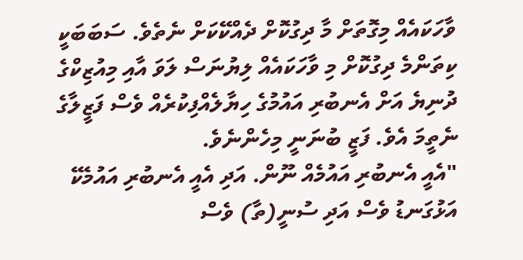ވާހަކައެއް މިގޮތަށް މާ ދިގުކޮށް ދެއްކޭކަށް ނެތެވެ. ސަބަބަކީ ކިތަންމެ ދިގުކޮށް މި ވާހަކައެއް ލިޔުނަސް ލަވަ އާއި މިއުޒިކްގެ ދުނިޔެ އަށް އެނބުރި އައުމުގެ ހިޔާލެއްފިކުރެއް ވެސް ފަޒީލާގެ ނެތީމަ އެވެ. ފަޒީ ބުނަނީ މިހެންނެވެ.
"އެއީ އެނބުރި އައުމެއް ނޫން. އަދި އެއީ އެނބުރި އައުމެކޭ އަޅުގަނޑު ވެސް އަދި ސުނީ(ތާ) ވެސް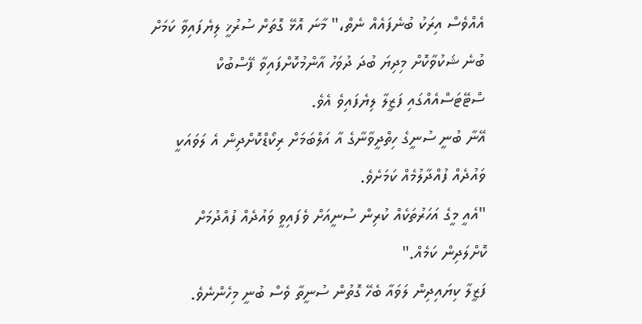އެއްވެސް އިރަކު ބުނެފައެއް ނެތް،" މާނަ އޮޅޭ ގޮތަށް ސުރުޚީ ލިޔެފައިވާ ކަމަށް ބުނެ ޝަކުވާކޮށް މިދިޔަ ބުދަ ދުވަހު އާންމުކޮށްފައިވާ ފޭސްބުކް ސްޓޭޓަސްއެއްގައި ފަޒީލާ ލިޔެފައިވެ އެވެ.
އޭނާ ބުނީ ސުނީގެ ހިތްދީވާނާގެ އާ އަލްބަމަށް ރިކޯޑްކޮށްދިން އެ ލަވައަކީ ވައުދެއް ފުއްދާލުމެއް ކަމަށެވެ.
"އެއީ މީގެ އަހަރުތަކެއް ކުރިން ސުނީއަށް ވެފައިވީ ވައުދެއް ފުއްދުމަށް ކޮށްލަދިން ކަމެއް."
ފަޒީލާ ކިޔައިދިން ލަވައާ ބެހޭ ގޮތުން ސުނީތާ ވެސް ބުނީ މިހެންނެވެ.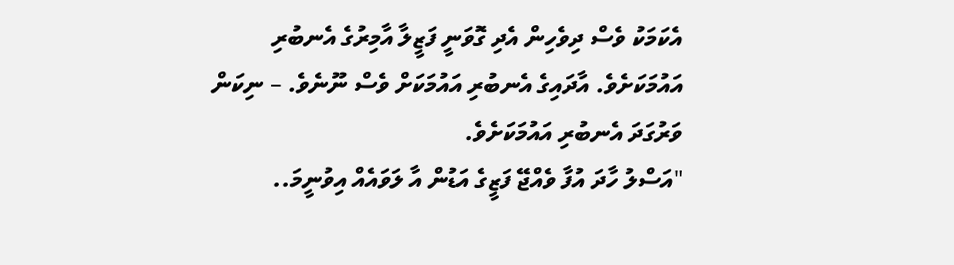އެކަމަކު ވެސް ދިވެހިން އެދި ގޮވަނީ ފަޒީލާ އާމިރުގެ އެނބުރި އައުމަކަށެވެ. އާދައިގެ އެނބުރި އައުމަކަށް ވެސް ނޫނެވެ. – ނިކަން ވަރުގަދަ އެނބުރި އައުމަކަށެވެ.
"އަސްލު ހާދަ އުފާ ވެއްޖޭ ފަޒީގެ އަޑުން އާ ލަވައެއް އިވުނީމަ..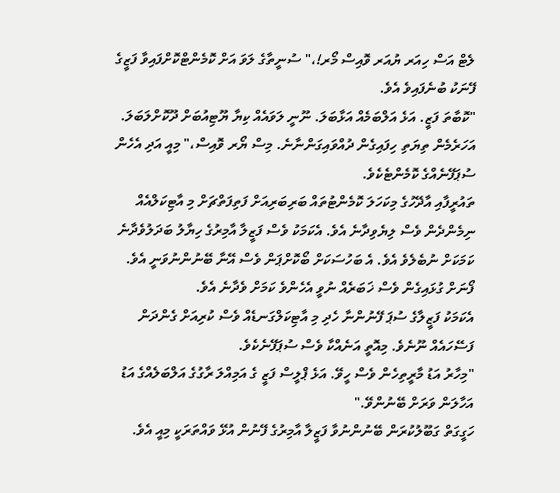ލެޓް އަސް ހިއަރ ޔުއަރ ވޮއިސް މޯރ!،" ސުނީތާގެ ލަވަ އަށް ކޮމެންޓްކޮށްފައިވާ ފަޒީގެ ފޭނަކު ބުނެފައިވެ އެވެ.
"ކޮބާތަ ފަޒީ. އަޅެ އަލްބަމެއް އަޅާބަލަ. ނޫނީ ލަވައެއް ކިޔާ ޔޫޓިއުބަށް ދޫކޮށްލަބަލަ. އަހަރެމެން ތިޔަތި ހިފައިގެން ދުއްވައިގަންނާނެ. މިސް ޔޯރ ވޮއިސް،" މިއީ އަދި އެހެން ސުޕަފޭނެއްގެ ކޮމެންޓެކެވެ.
ތައުރީފާއި އާދޭހުގެ މިކަހަލަ ކޮމެންޓުތައް ބަރިބަރިއަށް ފަތިފަތްޗަށް މި އާޓިކަލްއެއް ނިމެންދެން ވެސް ލިޔެވިދާނެ އެވެ. އެކަމަކު ވެސް ފަޒީލާ އާމިރުގެ ހިޔާލު ބަދަލުވެދާނެ ކަމަކަށް ނުބެލެވެ އެވެ. އެ ބަހުސަކަށް ބޯކޮށްޕަން ވެސް އޭނާ ބޭނުންނުވަނީ އެވެ. ފޯނަށް ގުޅައިގެން ވެސް ޚަބަރެއް ނުވީ އެހެންވެ ކަމަށް ވެދާނެ އެވެ.
އެކަމަކު ފަޒީލާގެ ސުޕަ ފޭނުންނާ ހެދި މި އާޓިކަލްގަނޑެއް ވެސް ކުރިއަށް ގެންދަން ފަސޭހައެއް ނޫނެވެ. މިއޮތީ އަނެއްކާ ވެސް ސުޕަފޭނެކެވެ.
"މިހާރު އަޑު މާރީތިހެން ވެސް ހީވޭ. އަޅެ ޕްލީސް ފަޒީ ގެ އަމިއްލަ ރާގުގެ އަލްބަލެއްގެ އަޑު އަހާލަން ވަރަށް ބޭނުންވޭ."
ހަގީގަތް ގަބޫލުކުރަން ބޭނުންނުވާ ފަޒީލާ އާމިރުގެ ފޭނުން އުޅޭ ވައްތަރަކީ މިއީ އެވެ.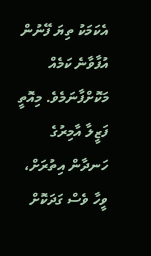އެކަމަކު ތިޔަ ފޭނުން އުފާވާނެ ކަމެއް މަކޮށްފާނަމެވެ. މިއޮތީ ފަޒީލާ އާމިރުގެ ހަނދާން އިތުރަށް، ވީހާ ވެސް ގަދަކޮށް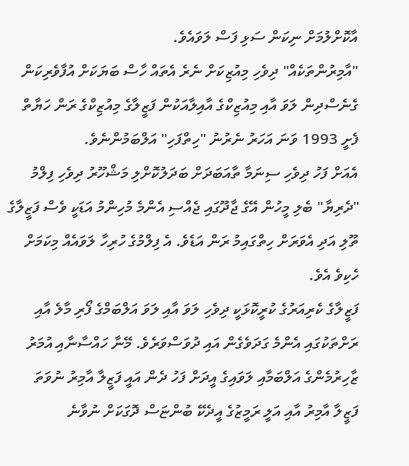އާކޮށްލުމަށް ނިކަން ސަޅި ފަސް ލަވައެވެ.
"އާމިރުންތަކެއް" ދިވެހި މިއުޒިކަށް ނެރެ އެތައް ހާސް ބަޔަކަށް އުފާވެރިކަން ގެނެސްދިން ލަވަ އާއި މިއުޒިކްގެ އާއިލާއަކުން ފަޒީލާގެ މިއުޒިކްގެ ރަން ހަޔާތް ފެށީ 1993 ވަނަ އަހަރު ނެރުނު "ހިތްފަހި" އަލްބަމުންނެވެ.
އެއަށް ފަހު ދިވެހި ސިނަމާ ތާއަބަދަށް ބަދަލުކޮށްލި މަޝްހޫރު ދިވެހި ފިލްމު "ދެރިޔާ" ބެލި މީހުން އޭގެ ޖާދޫގައި ޖެއްސި އެންމެ މުހިންމު އަޑަކީ ވެސް ފަޒީލާގެ ތޫލި އަދި އެވަރަށް ހިތްގައިމު ރަން އަޑެވެ. އެ ފިލްމުގެ ހުރިހާ ލަވައެއް މިކަމަށް ހެކިވެ އެވެ.
ފަޒީލާގެ ކެރިއަރުގެ ކުރީކޮޅަކީ ދިވެހި ލަވަ އާއި ލަވަ އަލްބަމްގެ ފޯރި މާލެ އާއި ރަށްތަކުގައި އެންމެ ގަދަވެގެން އައި ދުވަސްވަރެވެ. މޭނާ ހައްސާނާއި އުމަރު ޒާހިރުމެންގެ އަލްބަމާއި ލަވައިގެ އީދަށް ފަހު ދެން އައީ ފަޒީލާ އާމިރު ނުވަތަ ފަޒީލާ އާމިރު އާއި އަލީ ރަމީޒުގެ އީދެކޭ ބުންޏަސް ދޮގަކަށް ނުވާނެ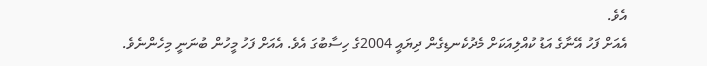އެވެ.
އެއަށް ފަހު އޭނާގެ އަޑު ކުއްލިއަކަށް މެދުކެނޑިގެން ދިޔައީ 2004ގެ ހިސާބުގަ އެވެ. އެއަށް ފަހު މީހުން ބުނަނީ މިހެންނެވެ.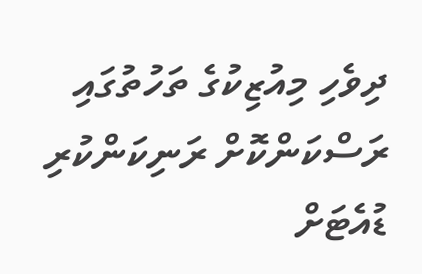ދިވެހި މިއުޒިކުގެ ތަހުތުގައި ރަސްކަންކޮށް ރަނިކަންކުރި ޑުއެޓަށް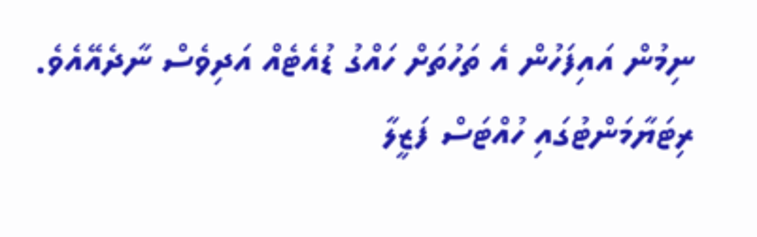ނިމުން އައިފަހުން އެ ތަހުތަށް ހައްގު ޑުއެޓެއް އަދިވެސް ނާދެއޭއެވެ.
ރިޓަޔާމަންޓުގައި ހުއްޓަސް ފަޒީލާ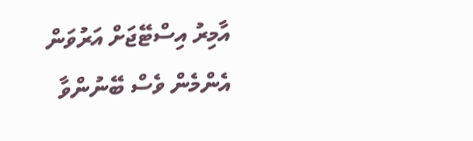އާމިރު އިސްޓޭޖަށް އަރުވަން އެންމެން ވެސް ބޭނުންވާ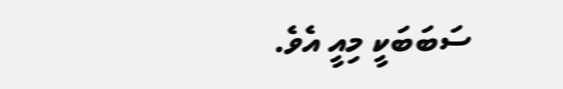ސަބަބަކީ މިއީ އެވެ.